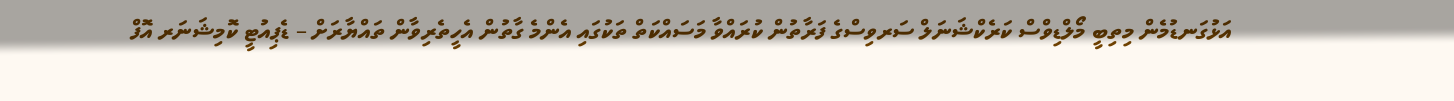އަޅުގަނޑުމެން މިތިބީ މޯލްޑިވްސް ކަރެކްޝަނަލް ސަރވިސްގެ ފަރާތުން ކުރައްވާ މަސައްކަތް ތަކުގައި އެންމެ ގާތުން އެހީތެރިވާން ތައްޔާރަށް – ޑެޕިއުޓީ ކޮމިޝަނަރ އޮފް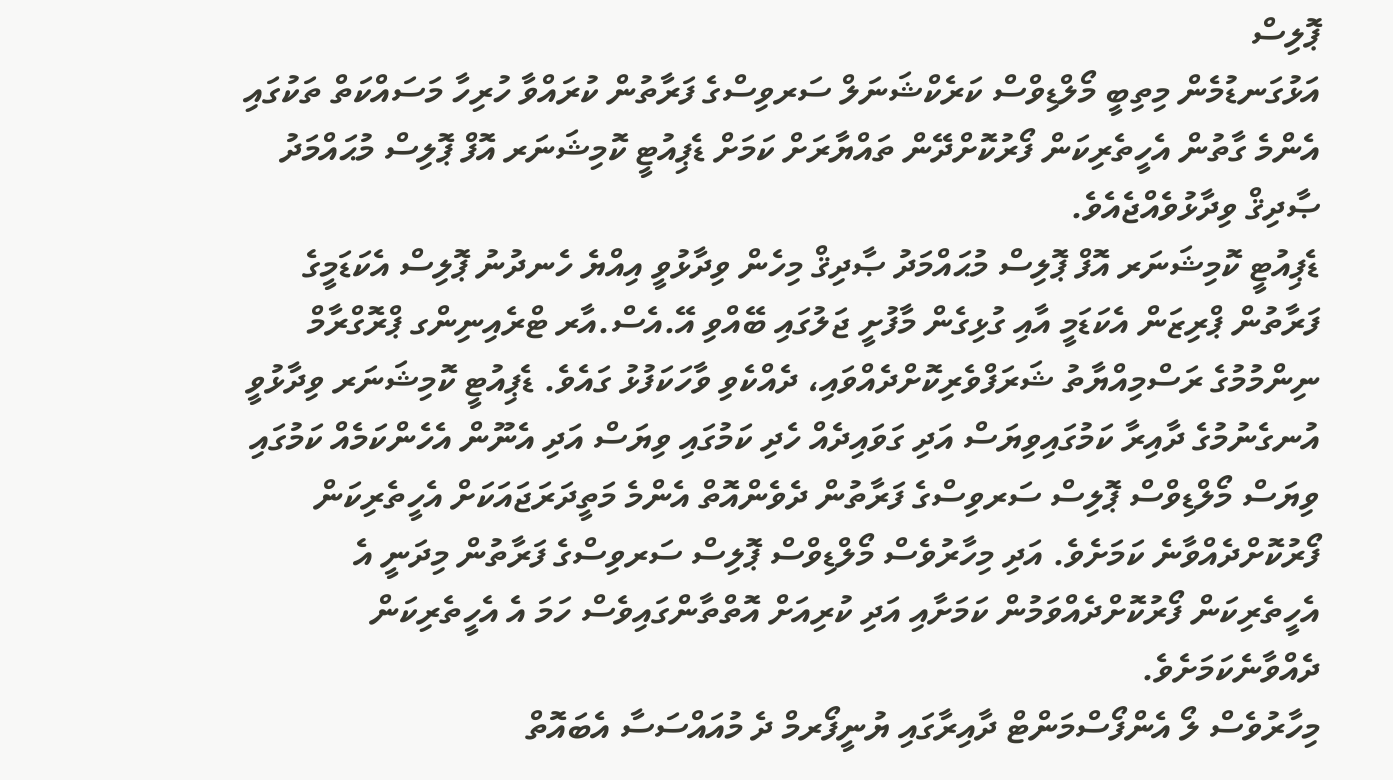ޕޮލިސް
އަޅުގަނޑުމެން މިތިބީ މޯލްޑިވްސް ކަރެކްޝަނަލް ސަރވިސްގެ ފަރާތުން ކުރައްވާ ހުރިހާ މަސައްކަތް ތަކުގައި އެންމެ ގާތުން އެހީތެރިކަން ފޯރުކޮށްދޭން ތައްޔާރަށް ކަމަށް ޑެޕިއުޓީ ކޮމިޝަނަރ އޮފް ޕޮލިސް މުޙައްމަދު ޞާދިޤް ވިދާޅުވެއްޖެއެވެ.
ޑެޕިއުޓީ ކޮމިޝަނަރ އޮފް ޕޮލިސް މުޙައްމަދު ޞާދިޤް މިހެން ވިދާޅުވީ އިއްޔެ ހެނދުނު ޕޮލިސް އެކަޑަމީގެ ފަރާތުން ޕްރިޒަން އެކަޑަމީ އާއި ގުޅިގެން މާފުށީ ޖަލުގައި ބޭއްވި އޭ.އެސް.އާރ ޓްރެއިނިންގ ޕްރޮގްރާމް ނިންމުމުގެ ރަސްމިއްޔާތު ޝަރަފްވެރިކޮށްދެއްވައި، ދެއްކެވި ވާހަކަފުޅު ގައެވެ. ޑެޕިއުޓީ ކޮމިޝަނަރ ވިދާޅުވީ އުނގެނުމުގެ ދާއިރާ ކަމުގައިވިޔަސް އަދި ގަވައިދެއް ހެދި ކަމުގައި ވިޔަސް އަދި އެނޫން އެހެންކަމެއް ކަމުގައި ވިޔަސް މޯލްޑިވްސް ޕޮލިސް ސަރވިސްގެ ފަރާތުން ދެވެންއޮތް އެންމެ މަތީދަރަޖައަކަށް އެހީތެރިކަން ފޯރުކޮށްދެއްވާނެ ކަމަށެވެ. އަދި މިހާރުވެސް މޯލްޑިވްސް ޕޮލިސް ސަރވިސްގެ ފަރާތުން މިދަނީ އެ އެހީތެރިކަން ފޯރުކޮށްދެއްވަމުން ކަމަށާއި އަދި ކުރިއަށް އޮތްތާންގައިވެސް ހަމަ އެ އެހީތެރިކަން ދެއްވާނެކަމަށެވެ.
މިހާރުވެސް ލޯ އެންފޯސްމަންޓް ދާއިރާގައި ޔުނީފޯރމް ދެ މުއައްސަސާ އެބައޮތް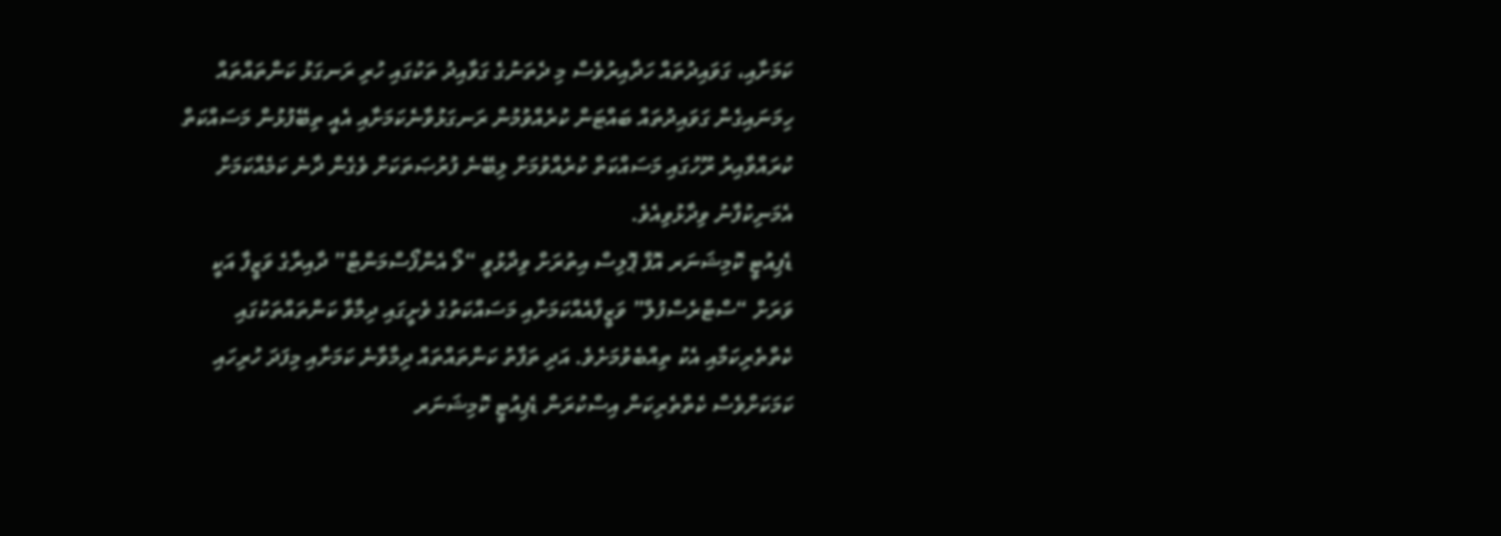ކަމަށާއި، ގަވައިދުތައް ހަދާއިރުވެސް މި ދެތަނުގެ ގަވާއިދު ތަކުގައި ހުރި ރަނގަޅު ކަންތައްތައް ހިމަނައިގެން ގަވައިދުތައް ބައްޓަން ކުރެއްވުމުން ރަނގަޅުވާނެކަމަށާއި އެއީ ތިބޭފުޅުން މަސައްކަތް ކުރައްވާއިރު ރޫހުގައި މަސައްކަތް ކުރެއްވުމަށް ލިބޭނެ ފުރުޞަތަކަށް ވެގެން ދާނެ ކަމެއްކަމަށް އެމަނިކުފާނު ވިދާޅުވިއެވެ.
ޑެޕިއުޓީ ކޮމިޝަނަރ އޮފް ޕޮލިސް އިތުރަށް ވިދާޅުވީ “ލޯ އެންފޯސްމަންޓް” ދާއިރާގެ ވަޒީފާ އަކީ ވަރަށް “ސްޓްރެސްފުލް” ވަޒީފާއެއްކަމަށާއި މަސައްކަތުގެ ވެށީގައި ދިމާވާ ކަންތައްތަކުގައި ކެތްތެރިކަމާއި އެކު ތިއްބެވުމަށެވެ. އަދި ތަފާތު ކަންތައްތައް ދިމާވާނެ ކަމަށާއި މިފަދަ ހުރިހައި ކަމަކަށްވެސް ކެތްތެރިކަން އިސްކުރަން ޑެޕިއުޓީ ކޮމިޝަނަރ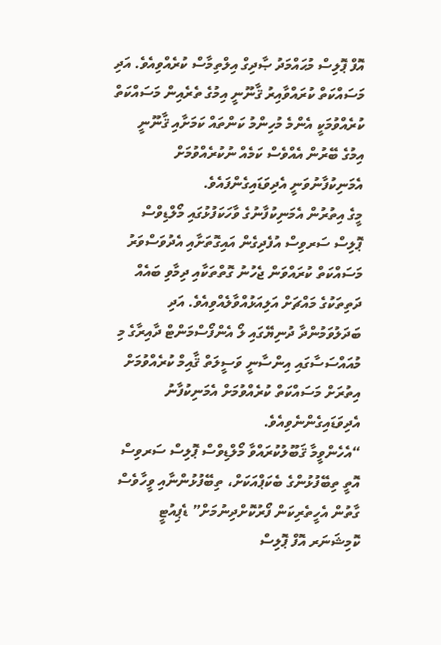އޮފް ޕޮލިސް މުޙައްމަދު ޞާދިގް އިލްތިމާސް ކުރެއްވިއެވެ. އަދި މަސައްކަތް ކުރައްވާއިރު ޤާނޫނީ އިމުގެ ތެރެއިން މަސައްކަތް ކުރެއްވުމަކީ އެންމެ މުހިންމު ކަންތައް ކަމަށާއި ޤާނޫނީ އިމުގެ ބޭރުން އެއްވެސް ކަމެއް ނުކުރެއްވުމަށް އެމަނިކުފާނުވަނީ އެދިވަޑައިގެންފައެވެ.
މީގެ އިތުރުން އެމަނިކުފާނުގެ ވާހަކަފުޅުގައި މޯލްޑިވްސް ޕޮލިސް ސަރވިސް އުފެދިގެން އައިގޮތަށާއި އެދުވަސްވަރު މަސައްކަތް ކުރައްވަން ޖެހުނު ގޮތްތަކާއި ދިމާވި ބައެއް ދަތިތަކުގެ މައްޗަށް އަލިއަޅުއްވާލެއްވިއެވެ. އަދި ބަދަލުވަމުންދާ ދުނިޔޭގައި ލޯ އެންފޯސްމަންޓް ދާއިރާގެ މި މުއައްސަސާގައި އިންސާނީ ވަސީލަތް ޤާއިމް ކުރެއްވުމަށް އިތުރަށް މަސައްކަތް ކުރެއްވުމަށް އެމަނިކުފާނު އެދިވަޑައިގެންނެވިއެވެ.
“އެހެންވީމާ ޤަބޫލުކުރައްވާ މޯލްޑިވްސް ޕޮލިސް ސަރވިސް އޮތީ ތިބޭފުޅުންގެ ބެކަޕްއަކަށް، ތިބޭފުޅުންނާއި ވީހާވެސް ގާތުން އެހީތެރިކަން ފޯރުކޮށްދިނުމަށް” ޑެޕިއުޓީ ކޮމިޝަނަރ އޮފް ޕޮލިސް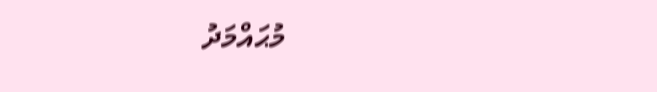މުޙައްމަދު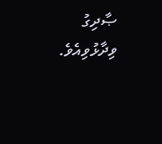ޞާދިގު ވިދާޅުވިއެވެ.